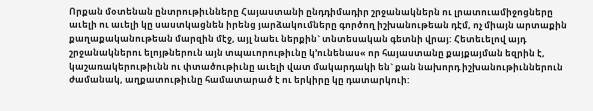Որքան մօտենան ընտրութիւնները Հայաստանի ընդդիմադիր շրջանակներն ու լրատուամիջոցները աւելի ու աւելի կը սաստկացնեն իրենց յարձակումները գործող իշխանութեան դէմ, ոչ միայն արտաքին քաղաքականութեան մարզին մէջ, այլ նաեւ ներքին` տնտեսական գետնի վրայ: Հետեւելով այդ շրջանակներու ելոյթներուն այն տպաւորութիւնը կ’ունենաս« որ հայաստանը քայքայման եզրին է, կաշառակերութիւնն ու փտածութիւնը աւելի վատ մակարդակի են` քան նախորդ իշխանութիւններուն ժամանակ, աղքատութիւնը համատարած է ու երկիրը կը դատարկուի: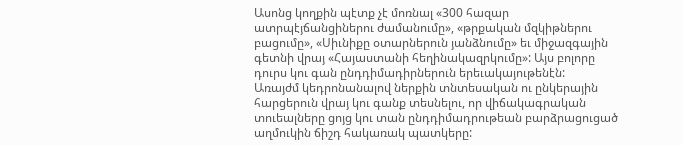Ասոնց կողքին պէտք չէ մոռնալ «300 հազար ատրպէյճանցիներու ժամանումը», «թրքական մզկիթներու բացումը», «Սիւնիքը օտարներուն յանձնումը» եւ միջազգային գետնի վրայ «Հայաստանի հեղինակազրկումը»: Այս բոլորը դուրս կու գան ընդդիմադիրներուն երեւակայութենէն:
Առայժմ կեդրոնանալով ներքին տնտեսական ու ընկերային հարցերուն վրայ կու գանք տեսնելու, որ վիճակագրական տուեալները ցոյց կու տան ընդդիմադրութեան բարձրացուցած աղմուկին ճիշդ հակառակ պատկերը: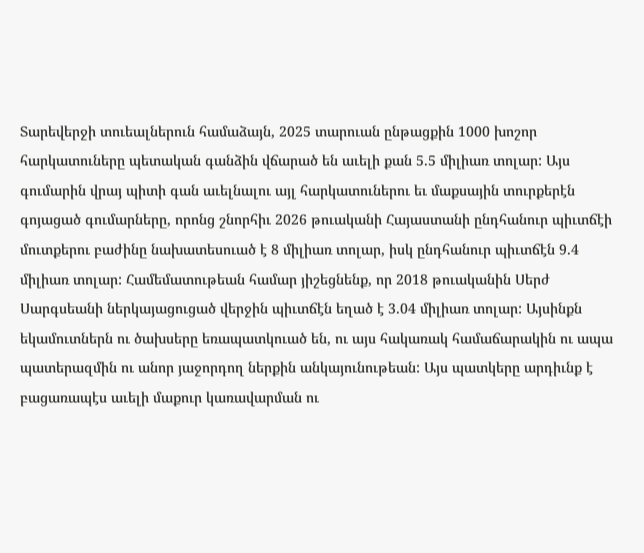Տարեվերջի տուեալներուն համաձայն, 2025 տարուան ընթացքին 1000 խոշոր հարկատուները պետական գանձին վճարած են աւելի քան 5.5 միլիառ տոլար: Այս գումարին վրայ պիտի գան աւելնալու այլ հարկատուներու եւ մաքսային տուրքերէն գոյացած գումարները, որոնց շնորհիւ 2026 թուականի Հայաստանի ընդհանուր պիւտճէի մուտքերու բաժինը նախատեսուած է 8 միլիառ տոլար, իսկ ընդհանուր պիւտճէն 9.4 միլիառ տոլար: Համեմատութեան համար յիշեցնենք, որ 2018 թուականին Սերժ Սարգսեանի ներկայացուցած վերջին պիւտճէն եղած է 3.04 միլիառ տոլար: Այսինքն եկամուտներն ու ծախսերը եռապատկուած են, ու այս հակառակ համաճարակին ու ապա պատերազմին ու անոր յաջորդող ներքին անկայունութեան: Այս պատկերը արդիւնք է բացառապէս աւելի մաքուր կառավարման ու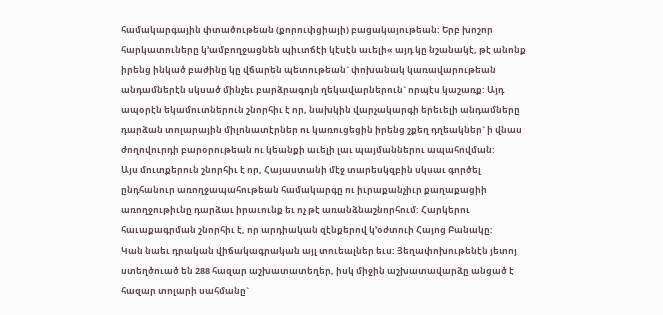համակարգային փտածութեան (քորուփցիայի) բացակայութեան: Երբ խոշոր հարկատուները կ’ամբողջացնեն պիւտճէի կէսէն աւելի« այդ կը նշանակէ, թէ անոնք իրենց ինկած բաժինը կը վճարեն պետութեան` փոխանակ կառավարութեան անդամներէն սկսած մինչեւ բարձրագոյն ղեկավարներուն` որպէս կաշառք: Այդ ապօրէն եկամուտներուն շնորհիւ է որ, նախկին վարչակարգի երեւելի անդամները դարձան տոլարային միլոնատէրներ ու կառուցեցին իրենց շքեղ դղեակներ` ի վնաս ժողովուրդի բարօրութեան ու կեանքի աւելի լաւ պայմաններու ապահովման:
Այս մուտքերուն շնորհիւ է որ, Հայաստանի մէջ տարեսկզբին սկսաւ գործել ընդհանուր առողջապահութեան համակարգը ու իւրաքանչիւր քաղաքացիի առողջութիւնը դարձաւ իրաւունք եւ ոչ թէ առանձնաշնորհում: Հարկերու հաւաքագրման շնորհիւ է, որ արդիական զէնքերով կ’օժտուի Հայոց Բանակը:
Կան նաեւ դրական վիճակագրական այլ տուեալներ եւս: Յեղափոխութենէն յետոյ ստեղծուած են 288 հազար աշխատատեղեր, իսկ միջին աշխատավարձը անցած է հազար տոլարի սահմանը`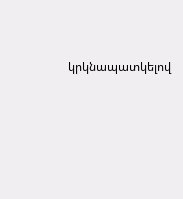կրկնապատկելով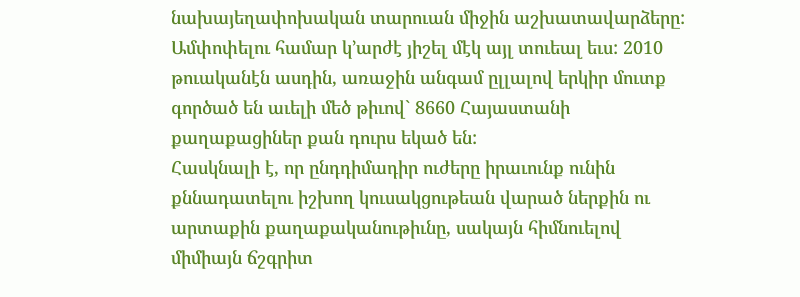նախայեղափոխական տարուան միջին աշխատավարձերը:
Ամփոփելու համար կ’արժէ յիշել մէկ այլ տուեալ եւս: 2010 թուականէն ասդին, առաջին անգամ ըլլալով երկիր մուտք գործած են աւելի մեծ թիւով` 8660 Հայաստանի քաղաքացիներ քան դուրս եկած են:
Հասկնալի է, որ ընդդիմադիր ուժերը իրաւունք ունին քննադատելու իշխող կուսակցութեան վարած ներքին ու արտաքին քաղաքականութիւնը, սակայն հիմնուելով միմիայն ճշգրիտ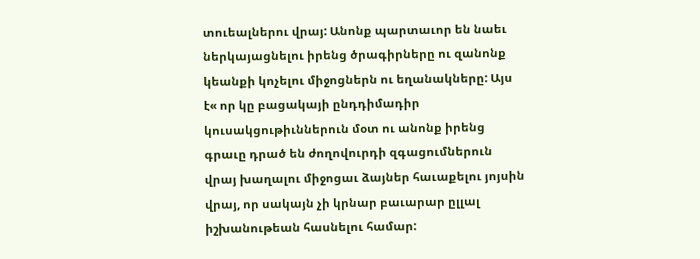տուեալներու վրայ: Անոնք պարտաւոր են նաեւ ներկայացնելու իրենց ծրագիրները ու զանոնք կեանքի կոչելու միջոցներն ու եղանակները: Այս է« որ կը բացակայի ընդդիմադիր կուսակցութիւններուն մօտ ու անոնք իրենց գրաւը դրած են ժողովուրդի զգացումներուն վրայ խաղալու միջոցաւ ձայներ հաւաքելու յոյսին վրայ, որ սակայն չի կրնար բաւարար ըլլալ իշխանութեան հասնելու համար: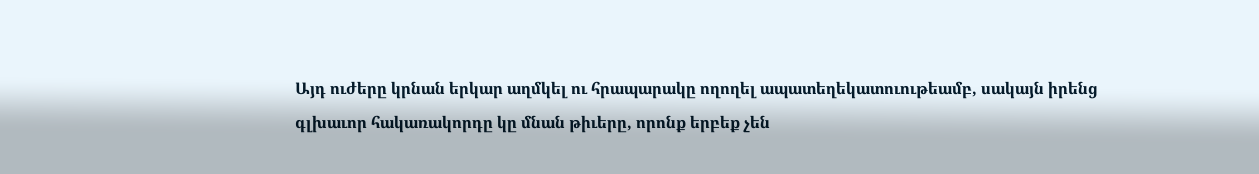Այդ ուժերը կրնան երկար աղմկել ու հրապարակը ողողել ապատեղեկատուութեամբ, սակայն իրենց գլխաւոր հակառակորդը կը մնան թիւերը, որոնք երբեք չեն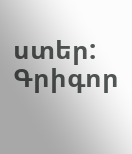ստեր:
Գրիգոր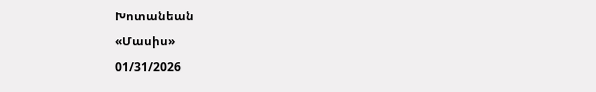Խոտանեան
«Մասիս»
01/31/2026